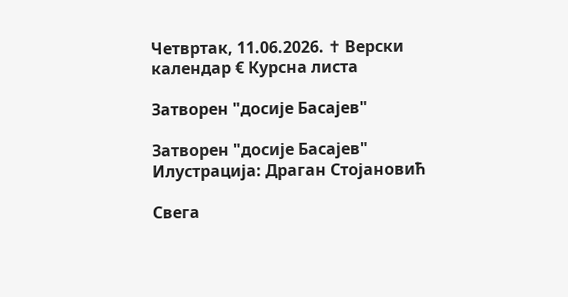Четвртак, 11.06.2026. ✝ Верски календар € Курсна листа

Затворен "досије Басајев"

Затворен "досије Басајев"
Илустрација: Драган Стојановић

Свега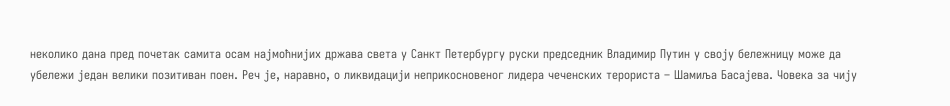неколико дана пред почетак самита осам најмоћнијих држава света у Санкт Петербургу руски председник Владимир Путин у своју бележницу може да убележи један велики позитиван поен. Реч је, наравно, о ликвидацији неприкосновеног лидера чеченских терориста – Шамиља Басајева. Човека за чију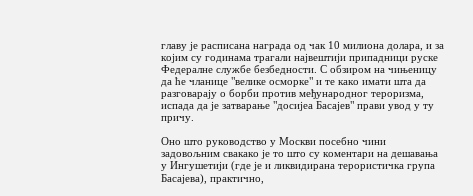главу је расписана награда од чак 10 милиона долара, и за којим су годинама трагали највештији припадници руске Федералне службе безбедности. С обзиром на чињеницу да ће чланице "велике осморке" и те како имати шта да разговарају о борби против међународног тероризма, испада да је затварање "досијеа Басајев" прави увод у ту причу.

Оно што руководство у Москви посебно чини задовољним свакако је то што су коментари на дешавања у Ингушетији (где је и ликвидирана терористичка група Басајева), практично,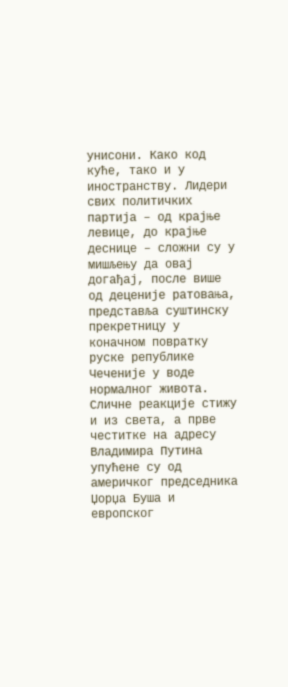унисони. Како код куће, тако и у иностранству. Лидери свих политичких партија – од крајње левице, до крајње деснице – сложни су у мишљењу да овај догађај, после више од деценије ратовања, представља суштинску прекретницу у коначном повратку руске републике Чеченије у воде нормалног живота. Сличне реакције стижу и из света, а прве честитке на адресу Владимира Путина упућене су од америчког председника Џорџа Буша и европског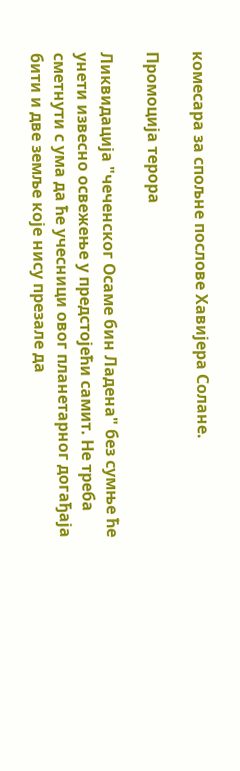комесара за спољне послове Хавијера Солане.

Промоција терора

Ликвидација "чеченског Осаме бин Ладена" без сумње ће унети извесно освежење у предстојећи самит. Не треба сметнути с ума да ће учесници овог планетарног догађаја бити и две земље које нису презале да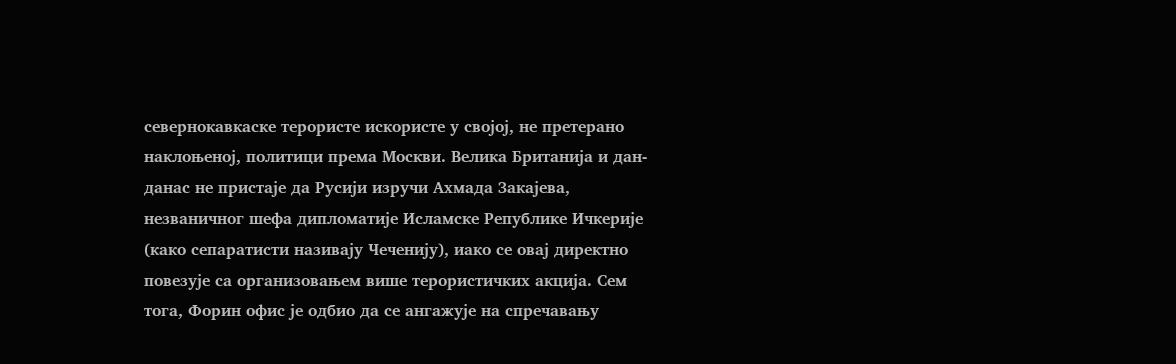севернокавкаске терористе искористе у својој, не претерано наклоњеној, политици према Москви. Велика Британија и дан-данас не пристаје да Русији изручи Ахмада Закајева, незваничног шефа дипломатије Исламске Републике Ичкерије (како сепаратисти називају Чеченију), иако се овај директно повезује са организовањем више терористичких акција. Сем тога, Форин офис је одбио да се ангажује на спречавању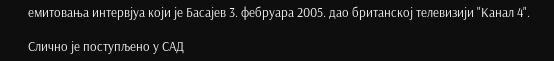емитовања интервјуа који је Басајев 3. фебруара 2005. дао британској телевизији "Канал 4".

Слично је поступљено у САД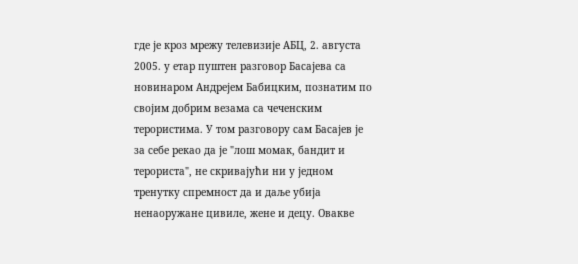где је кроз мрежу телевизије АБЦ, 2. августа 2005. у етар пуштен разговор Басајева са новинаром Андрејем Бабицким, познатим по својим добрим везама са чеченским терористима. У том разговору сам Басајев је за себе рекао да је "лош момак, бандит и терориста", не скривајући ни у једном тренутку спремност да и даље убија ненаоружане цивиле, жене и децу. Овакве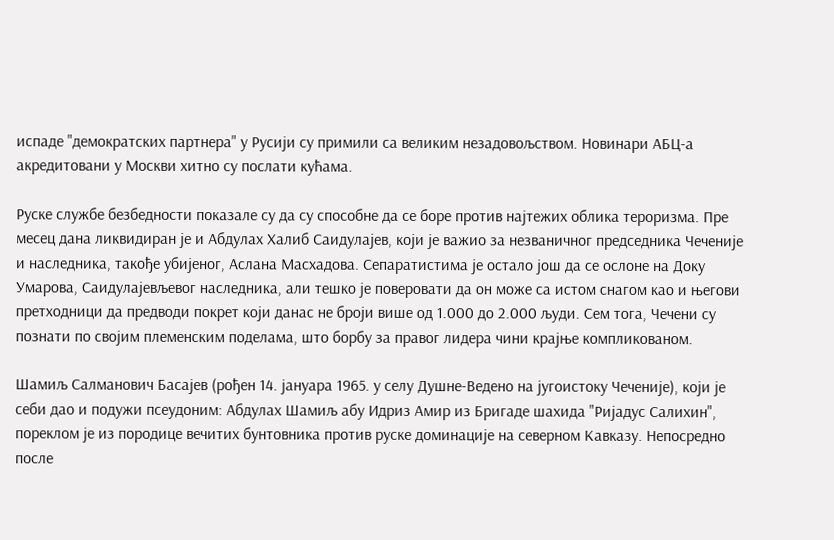испаде "демократских партнера" у Русији су примили са великим незадовољством. Новинари АБЦ-а акредитовани у Москви хитно су послати кућама.

Руске службе безбедности показале су да су способне да се боре против најтежих облика тероризма. Пре месец дана ликвидиран је и Абдулах Халиб Саидулајев, који је важио за незваничног председника Чеченије и наследника, такође убијеног, Аслана Масхадова. Сепаратистима је остало још да се ослоне на Доку Умарова, Саидулајевљевог наследника, али тешко је поверовати да он може са истом снагом као и његови претходници да предводи покрет који данас не броји више од 1.000 до 2.000 људи. Сем тога, Чечени су познати по својим племенским поделама, што борбу за правог лидера чини крајње компликованом.

Шамиљ Салманович Басајев (рођен 14. јануара 1965. у селу Душне-Ведено на југоистоку Чеченије), који је себи дао и подужи псеудоним: Абдулах Шамиљ абу Идриз Амир из Бригаде шахида "Ријадус Салихин", пореклом је из породице вечитих бунтовника против руске доминације на северном Кавказу. Непосредно после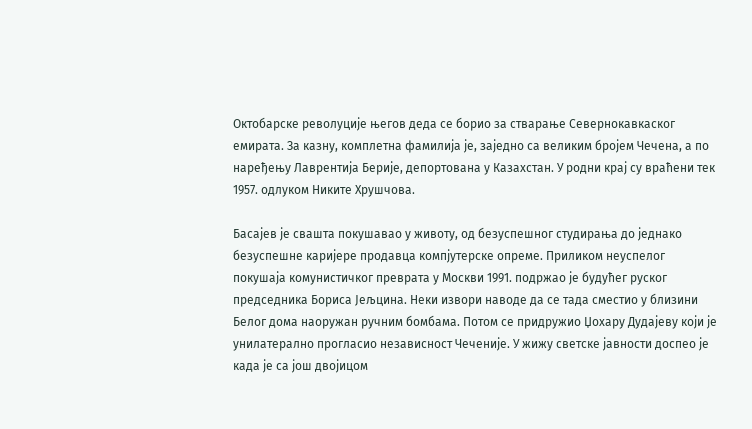Октобарске револуције његов деда се борио за стварање Севернокавкаског емирата. За казну, комплетна фамилија је, заједно са великим бројем Чечена, а по наређењу Лаврентија Берије, депортована у Казахстан. У родни крај су враћени тек 1957. одлуком Никите Хрушчова.

Басајев је свашта покушавао у животу, од безуспешног студирања до једнако безуспешне каријере продавца компјутерске опреме. Приликом неуспелог покушаја комунистичког преврата у Москви 1991. подржао је будућег руског председника Бориса Јељцина. Неки извори наводе да се тада сместио у близини Белог дома наоружан ручним бомбама. Потом се придружио Џохару Дудајеву који је унилатерално прогласио независност Чеченије. У жижу светске јавности доспео је када је са још двојицом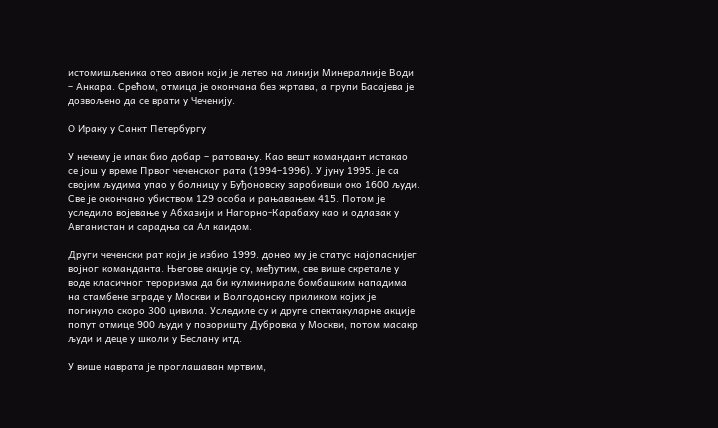истомишљеника отео авион који је летео на линији Минералније Води – Анкара. Срећом, отмица је окончана без жртава, а групи Басајева је дозвољено да се врати у Чеченију.

О Ираку у Санкт Петербургу

У нечему је ипак био добар – ратовању. Као вешт командант истакао се још у време Првог чеченског рата (1994–1996). У јуну 1995. је са својим људима упао у болницу у Буђоновску заробивши око 1600 људи. Све је окончано убиством 129 особа и рањавањем 415. Потом је уследило војевање у Абхазији и Нагорно-Карабаху као и одлазак у Авганистан и сарадња са Ал каидом.

Други чеченски рат који је избио 1999. донео му је статус најопаснијег војног команданта. Његове акције су, међутим, све више скретале у воде класичног тероризма да би кулминирале бомбашким нападима на стамбене зграде у Москви и Волгодонску приликом којих је погинуло скоро 300 цивила. Уследиле су и друге спектакуларне акције попут отмице 900 људи у позоришту Дубровка у Москви, потом масакр људи и деце у школи у Беслану итд.

У више наврата је проглашаван мртвим,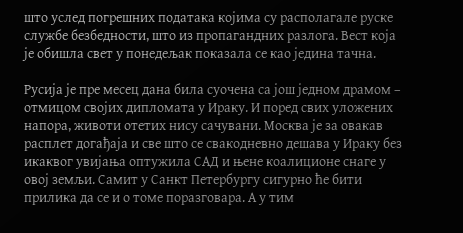што услед погрешних података којима су располагале руске службе безбедности, што из пропагандних разлога. Вест која је обишла свет у понедељак показала се као једина тачна.

Русија је пре месец дана била суочена са још једном драмом – отмицом својих дипломата у Ираку. И поред свих уложених напора, животи отетих нису сачувани. Москва је за овакав расплет догађаја и све што се свакодневно дешава у Ираку без икаквог увијања оптужила САД и њене коалиционе снаге у овој земљи. Самит у Санкт Петербургу сигурно ће бити прилика да се и о томе поразговара. А у тим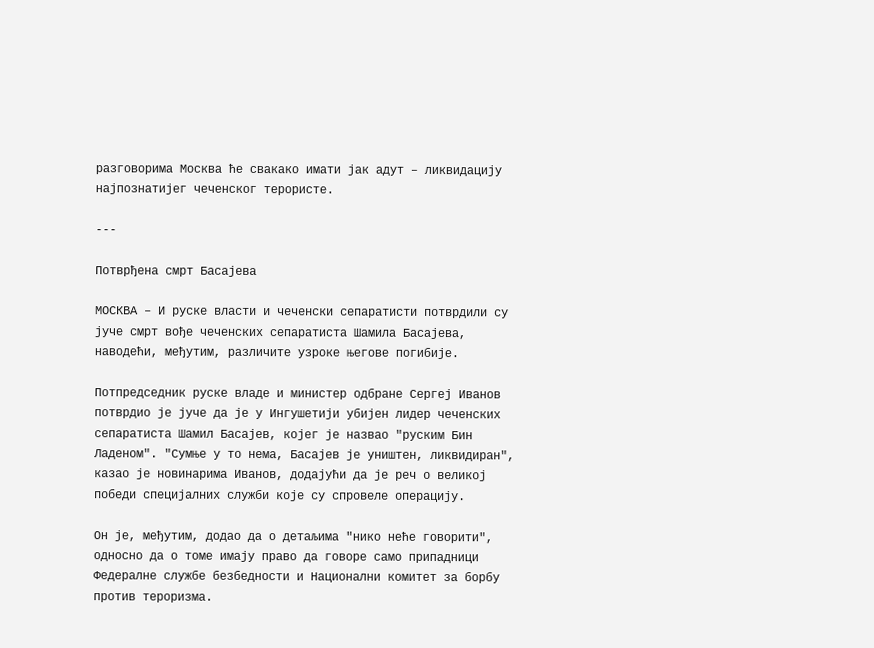разговорима Москва ће свакако имати јак адут – ликвидацију најпознатијег чеченског терористе.

---

Потврђена смрт Басајева

МОСКВА – И руске власти и чеченски сепаратисти потврдили су јуче смрт вође чеченских сепаратиста Шамила Басајева, наводећи, међутим, различите узроке његове погибије.

Потпредседник руске владе и министер одбране Сергеј Иванов потврдио је јуче да је у Ингушетији убијен лидер чеченских сепаратиста Шамил Басајев, којег је назвао "руским Бин Ладеном". "Сумње у то нема, Басајев је уништен, ликвидиран", казао је новинарима Иванов, додајући да је реч о великој победи специјалних служби које су спровеле операцију.

Он је, међутим, додао да о детаљима "нико неће говорити", односно да о томе имају право да говоре само припадници Федералне службе безбедности и Национални комитет за борбу против тероризма.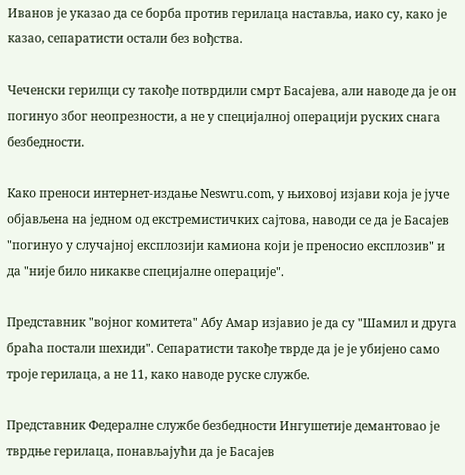Иванов је указао да се борба против герилаца наставља, иако су, како је казао, сепаратисти остали без вођства.

Чеченски герилци су такође потврдили смрт Басајева, али наводе да је он погинуо због неопрезности, а не у специјалној операцији руских снага безбедности.

Како преноси интернет-издање Neswru.com, у њиховој изјави која је јуче објављена на једном од екстремистичких сајтова, наводи се да је Басајев "погинуо у случајној експлозији камиона који је преносио експлозив" и да "није било никакве специјалне операције".

Представник "војног комитета" Абу Амар изјавио је да су "Шамил и друга браћа постали шехиди". Сепаратисти такође тврде да је је убијено само троје герилаца, а не 11, како наводе руске службе.

Представник Федералне службе безбедности Ингушетије демантовао је тврдње герилаца, понављајући да је Басајев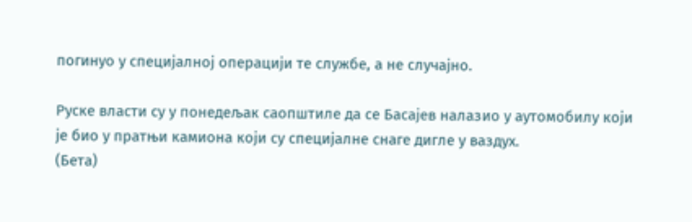погинуо у специјалној операцији те службе, а не случајно.

Руске власти су у понедељак саопштиле да се Басајев налазио у аутомобилу који је био у пратњи камиона који су специјалне снаге дигле у ваздух.
(Бета)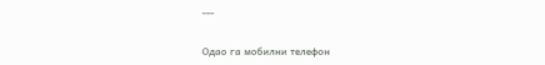---

Одао га мобилни телефон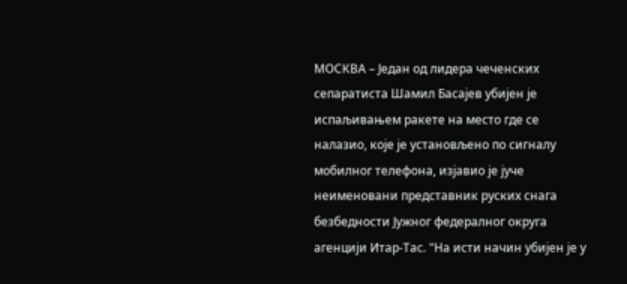МОСКВА – Један од лидера чеченских сепаратиста Шамил Басајев убијен је испаљивањем ракете на место где се налазио, које је установљено по сигналу мобилног телефона, изјавио је јуче неименовани представник руских снага безбедности Јужног федералног округа агенцији Итар-Тас. "На исти начин убијен је у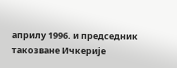априлу 1996. и председник такозване Ичкерије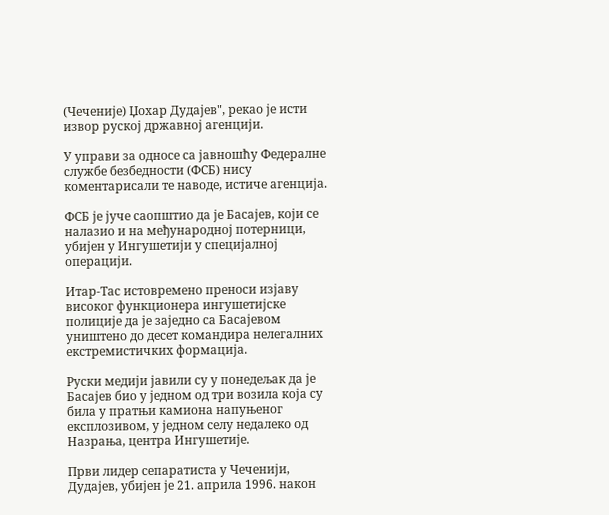(Чеченије) Џохар Дудајев", рекао је исти извор руској државној агенцији.

У управи за односе са јавношћу Федералне службе безбедности (ФСБ) нису коментарисали те наводе, истиче агенција.

ФСБ је јуче саопштио да је Басајев, који се налазио и на међународној потерници, убијен у Ингушетији у специјалној операцији.

Итар-Тас истовремено преноси изјаву високог функционера ингушетијске полиције да је заједно са Басајевом уништено до десет командира нелегалних екстремистичких формација.

Руски медији јавили су у понедељак да је Басајев био у једном од три возила која су била у пратњи камиона напуњеног експлозивом, у једном селу недалеко од Назрања, центра Ингушетије.

Први лидер сепаратиста у Чеченији, Дудајев, убијен је 21. априла 1996. након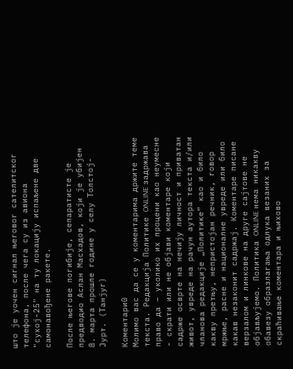што је уочен сигнал његовог сателитског телефона, после чега су из авиона "сухој-25" на ту локацију испаљене две самонавођене ракете.

После његове погибије, сепаратисте је предводио Аслан Масхадов, који је убијен 8. марта прошле године у селу Толстој-Јурт. (Танјуг)

Коментари0
Молимо вас да се у коментарима држите теме текста. Редакција Политике ONLINE задржава право да – уколико их процени као неумесне - скрати или не објави коментаре који садрже осврте на нечију личност и приватан живот, увреде на рачун аутора текста и/или чланова редакције „Политике“ као и било какву претњу, непристојан речник, говор мржње, расне и националне увреде или било какав незаконит садржај. Коментаре писане верзалом и линкове на друге сајтове не објављујемо. Политика ONLINE нема никакву обавезу образлагања одлука везаних за скраћивање коментара и њихово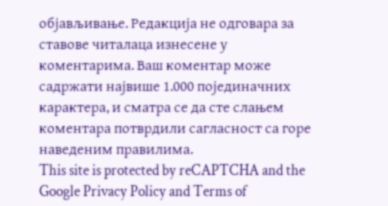објављивање. Редакција не одговара за ставове читалаца изнесене у коментарима. Ваш коментар може садржати највише 1.000 појединачних карактера, и сматра се да сте слањем коментара потврдили сагласност са горе наведеним правилима.
This site is protected by reCAPTCHA and the Google Privacy Policy and Terms of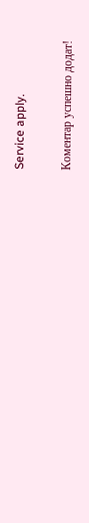Service apply.

Комeнтар успeшно додат!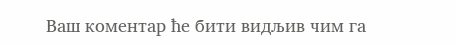Ваш комeнтар ћe бити видљив чим га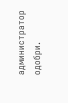администратор одобри.